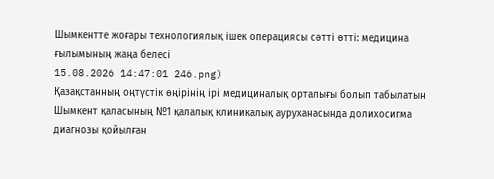Шымкентте жоғары технологиялық ішек операциясы сәтті өтті: медицина ғылымының жаңа белесі
15.08.2026 14:47:01 246.png)
Қазақстанның оңтүстік өңірінің ірі медициналық орталығы болып табылатын Шымкент қаласының №1 қалалық клиникалық ауруханасында долихосигма диагнозы қойылған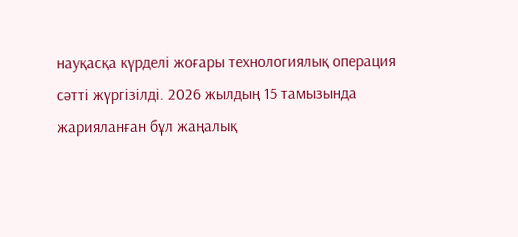науқасқа күрделі жоғары технологиялық операция сәтті жүргізілді. 2026 жылдың 15 тамызында жарияланған бұл жаңалық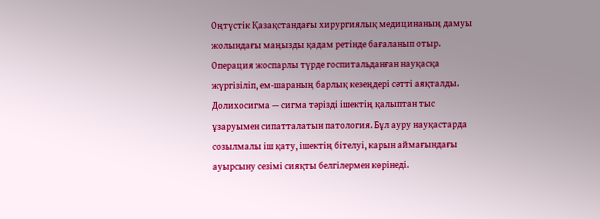Оңтүстік Қазақстандағы хирургиялық медицинаның дамуы жолындағы маңызды қадам ретінде бағаланып отыр. Операция жоспарлы түрде госпитальданған науқасқа жүргізіліп, ем-шараның барлық кезеңдері сәтті аяқталды.
Долихосигма — сигма тәрізді ішектің қалыптан тыс ұзаруымен сипатталатын патология. Бұл ауру науқастарда созылмалы іш қату, ішектің бітелуі, карын аймағындағы ауырсыну сезімі сияқты белгілермен көрінеді.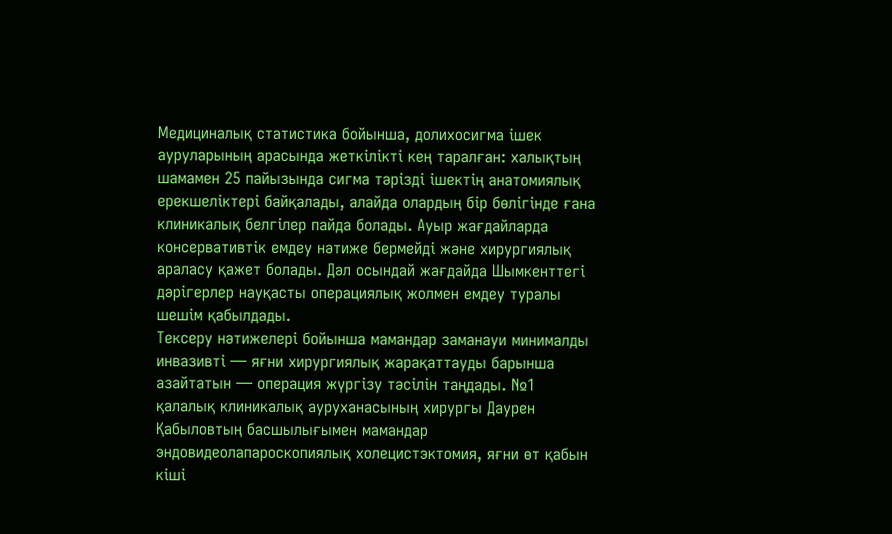Медициналық статистика бойынша, долихосигма ішек ауруларының арасында жеткілікті кең таралған: халықтың шамамен 25 пайызында сигма тәрізді ішектің анатомиялық ерекшеліктері байқалады, алайда олардың бір бөлігінде ғана клиникалық белгілер пайда болады. Ауыр жағдайларда консервативтік емдеу нәтиже бермейді және хирургиялық араласу қажет болады. Дәл осындай жағдайда Шымкенттегі дәрігерлер науқасты операциялық жолмен емдеу туралы шешім қабылдады.
Тексеру нәтижелері бойынша мамандар заманауи минималды инвазивті — яғни хирургиялық жарақаттауды барынша азайтатын — операция жүргізу тәсілін таңдады. №1 қалалық клиникалық ауруханасының хирургы Даурен Қабыловтың басшылығымен мамандар эндовидеолапароскопиялық холецистэктомия, яғни өт қабын кіші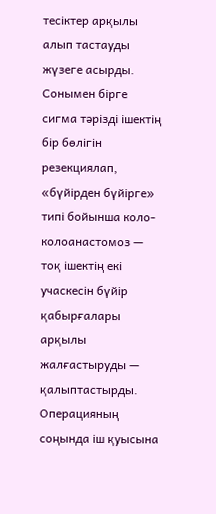тесіктер арқылы алып тастауды жүзеге асырды. Сонымен бірге сигма тәрізді ішектің бір бөлігін резекциялап, «бүйірден бүйірге» типі бойынша коло-колоанастомоз — тоқ ішектің екі учаскесін бүйір қабырғалары арқылы жалғастыруды — қалыптастырды. Операцияның соңында iш қуысына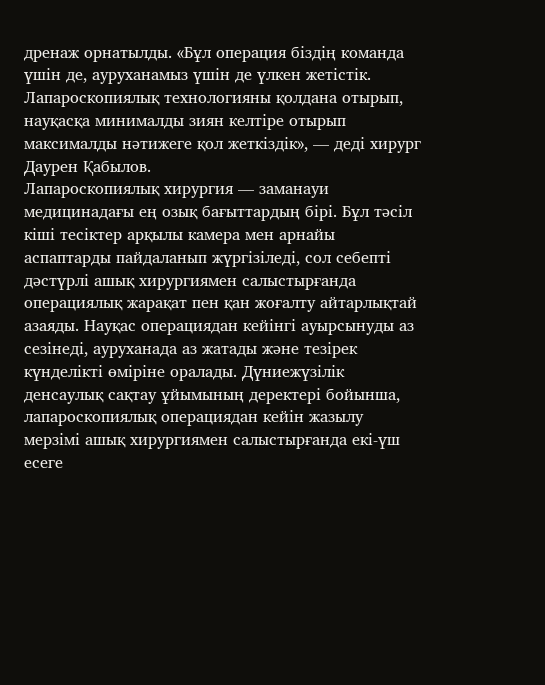дренаж орнатылды. «Бұл операция біздің команда үшін де, ауруханамыз үшін де үлкен жетістік. Лапароскопиялық технологияны қолдана отырып, науқасқа минималды зиян келтіре отырып максималды нәтижеге қол жеткіздік», — деді хирург Даурен Қабылов.
Лапароскопиялық хирургия — заманауи медицинадағы ең озық бағыттардың бірі. Бұл тәсіл кіші тесіктер арқылы камера мен арнайы аспаптарды пайдаланып жүргізіледі, сол себепті дәстүрлі ашық хирургиямен салыстырғанда операциялық жарақат пен қан жоғалту айтарлықтай азаяды. Науқас операциядан кейінгі ауырсынуды аз сезінеді, ауруханада аз жатады және тезірек күнделікті өміріне оралады. Дүниежүзілік денсаулық сақтау ұйымының деректері бойынша, лапароскопиялық операциядан кейін жазылу мерзімі ашық хирургиямен салыстырғанда екі-үш есеге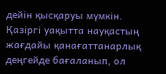дейін қысқаруы мүмкін. Қазіргі уақытта науқастың жағдайы қанағаттанарлық деңгейде бағаланып, ол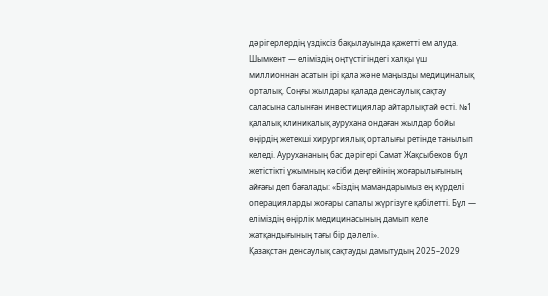дәрігерлердің үздіксіз бақылауында қажетті ем алуда.
Шымкент — еліміздің оңтүстігіндегі халқы үш миллионнан асатын ірі қала және маңызды медициналық орталық. Соңғы жылдары қалада денсаулық сақтау саласына салынған инвестициялар айтарлықтай өсті. №1 қалалық клиникалық аурухана ондаған жылдар бойы өңірдің жетекші хирургиялық орталығы ретінде танылып келеді. Аурухананың бас дәрігері Самат Жақсыбеков бұл жетістікті ұжымның кәсіби деңгейінің жоғарылығының айғағы деп бағалады: «Біздің мамандарымыз ең күрделі операцияларды жоғары сапалы жүргізуге қабілетті. Бұл — еліміздің өңірлік медицинасының дамып келе жатқандығының тағы бір дәлелі».
Қазақстан денсаулық сақтауды дамытудың 2025–2029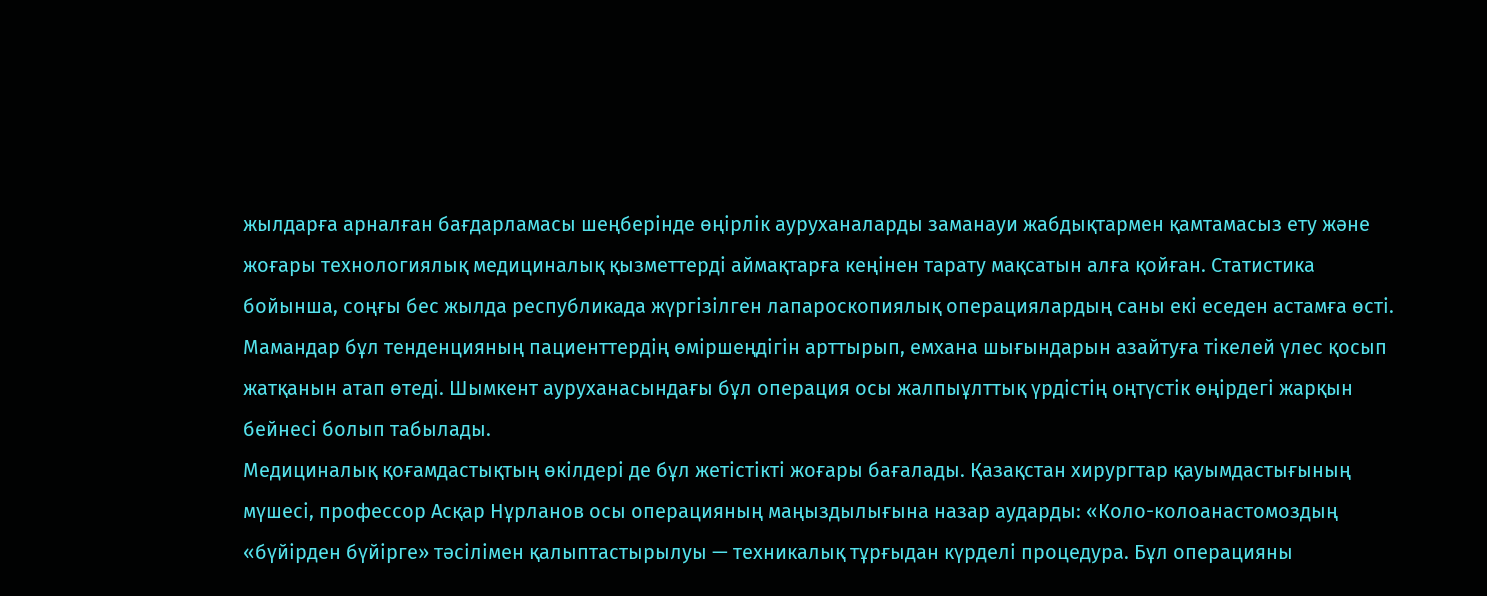жылдарға арналған бағдарламасы шеңберінде өңірлік ауруханаларды заманауи жабдықтармен қамтамасыз ету және жоғары технологиялық медициналық қызметтерді аймақтарға кеңінен тарату мақсатын алға қойған. Статистика бойынша, соңғы бес жылда республикада жүргізілген лапароскопиялық операциялардың саны екі еседен астамға өсті. Мамандар бұл тенденцияның пациенттердің өміршеңдігін арттырып, емхана шығындарын азайтуға тікелей үлес қосып жатқанын атап өтеді. Шымкент ауруханасындағы бұл операция осы жалпыұлттық үрдістің оңтүстік өңірдегі жарқын бейнесі болып табылады.
Медициналық қоғамдастықтың өкілдері де бұл жетістікті жоғары бағалады. Қазақстан хирургтар қауымдастығының мүшесі, профессор Асқар Нұрланов осы операцияның маңыздылығына назар аударды: «Коло-колоанастомоздың «бүйірден бүйірге» тәсілімен қалыптастырылуы — техникалық тұрғыдан күрделі процедура. Бұл операцияны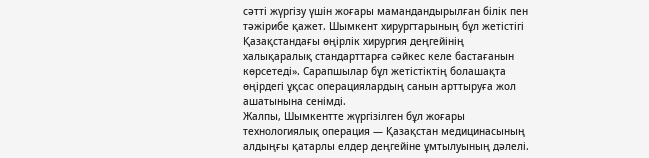сәтті жүргізу үшін жоғары мамандандырылған білік пен тәжірибе қажет. Шымкент хирургтарының бұл жетістігі Қазақстандағы өңірлік хирургия деңгейінің халықаралық стандарттарға сәйкес келе бастағанын көрсетеді». Сарапшылар бұл жетістіктің болашақта өңірдегі ұқсас операциялардың санын арттыруға жол ашатынына сенімді.
Жалпы, Шымкентте жүргізілген бұл жоғары технологиялық операция — Қазақстан медицинасының алдыңғы қатарлы елдер деңгейіне ұмтылуының дәлелі.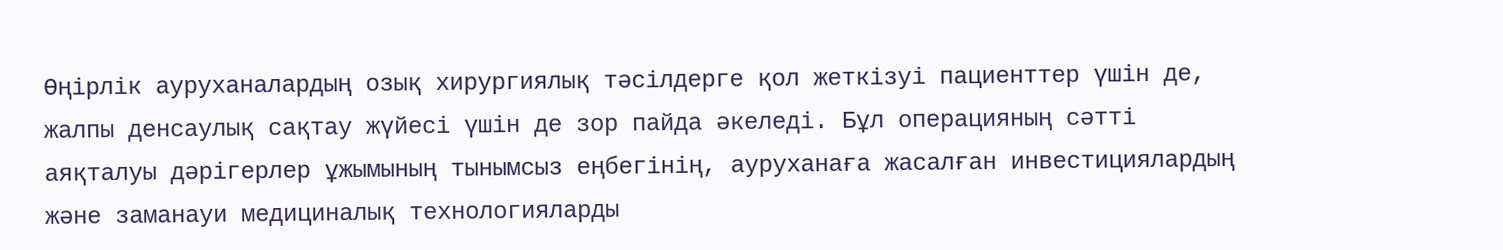Өңірлік ауруханалардың озық хирургиялық тәсілдерге қол жеткізуі пациенттер үшін де, жалпы денсаулық сақтау жүйесі үшін де зор пайда әкеледі. Бұл операцияның сәтті аяқталуы дәрігерлер ұжымының тынымсыз еңбегінің, ауруханаға жасалған инвестициялардың және заманауи медициналық технологияларды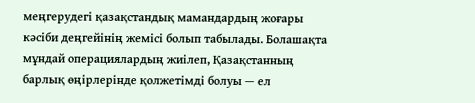меңгерудегі қазақстандық мамандардың жоғары кәсіби деңгейінің жемісі болып табылады. Болашақта мұндай операциялардың жиілеп, Қазақстанның барлық өңірлерінде қолжетімді болуы — ел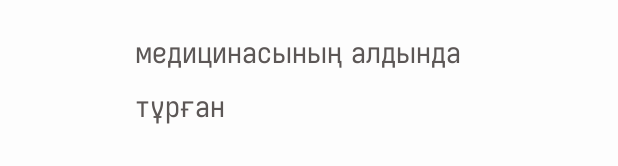медицинасының алдында тұрған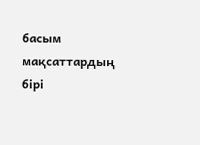басым мақсаттардың бірі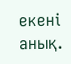екені анық.